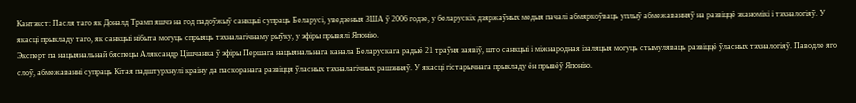Кантэкст: Пасля таго як Доналд Трамп яшчэ на год падоўжыў санкцыі супраць Беларусі, уведзеныя ЗША ў 2006 годзе, у беларускіх дзяржаўных медыя пачалі абмяркоўваць уплыў абмежаванняў на развіццё эканомікі і тэхналогіяў. У якасці прыкладу таго, як санкцыі нібыта могуць спрыяць тэхналагічнаму рыўку, у эфіры прывялі Японію.
Эксперт па нацыянальнай бяспецы Аляксандр Цішчанка ў эфіры Першага нацыянальнага канала Беларускага радыё 21 траўня заявіў, што санкцыі і міжнародная ізаляцыя могуць стымуляваць развіццё ўласных тэхналогіяў. Паводле яго слоў, абмежаванні супраць Кітая падштурхнулі краіну да паскоранага развіцця ўласных тэхналагічных рашэнняў. У якасці гістарычнага прыкладу ён прывёў Японію.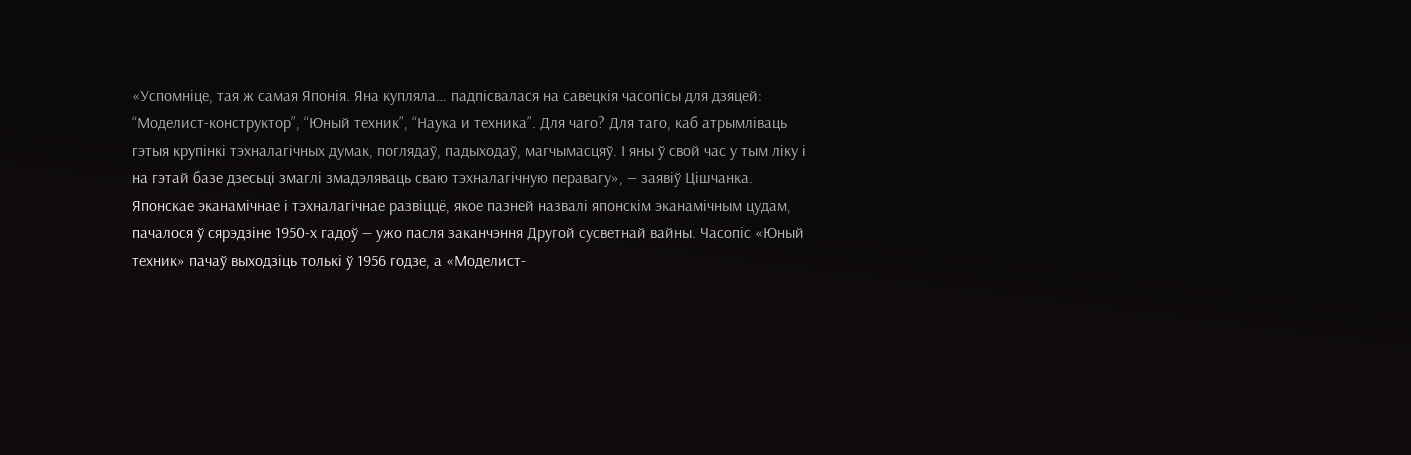«Успомніце, тая ж самая Японія. Яна купляла… падпісвалася на савецкія часопісы для дзяцей: “Моделист-конструктор”, “Юный техник”, “Наука и техника”. Для чаго? Для таго, каб атрымліваць гэтыя крупінкі тэхналагічных думак, поглядаў, падыходаў, магчымасцяў. І яны ў свой час у тым ліку і на гэтай базе дзесьці змаглі змадэляваць сваю тэхналагічную перавагу», — заявіў Цішчанка.
Японскае эканамічнае і тэхналагічнае развіццё, якое пазней назвалі японскім эканамічным цудам, пачалося ў сярэдзіне 1950-х гадоў — ужо пасля заканчэння Другой сусветнай вайны. Часопіс «Юный техник» пачаў выходзіць толькі ў 1956 годзе, а «Моделист-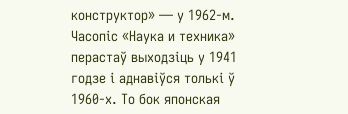конструктор» — у 1962-м. Часопіс «Наука и техника» перастаў выходзіць у 1941 годзе і аднавіўся толькі ў 1960-х. То бок японская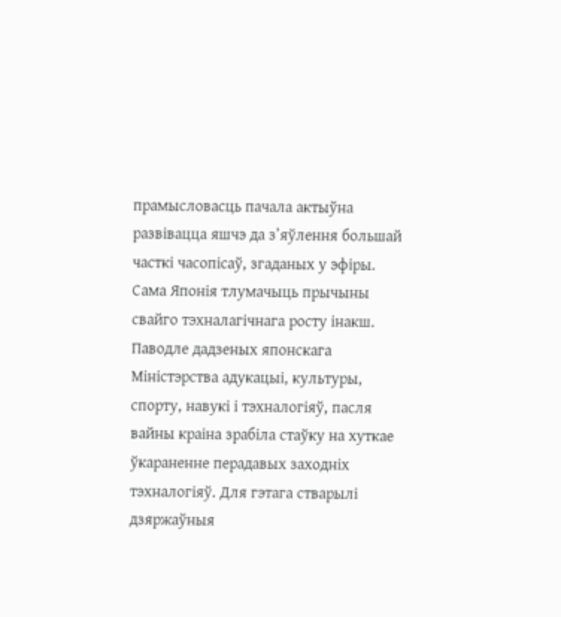прамысловасць пачала актыўна развівацца яшчэ да з’яўлення большай часткі часопісаў, згаданых у эфіры.
Сама Японія тлумачыць прычыны свайго тэхналагічнага росту інакш. Паводле дадзеных японскага Міністэрства адукацыі, культуры, спорту, навукі і тэхналогіяў, пасля вайны краіна зрабіла стаўку на хуткае ўкараненне перадавых заходніх тэхналогіяў. Для гэтага стварылі дзяржаўныя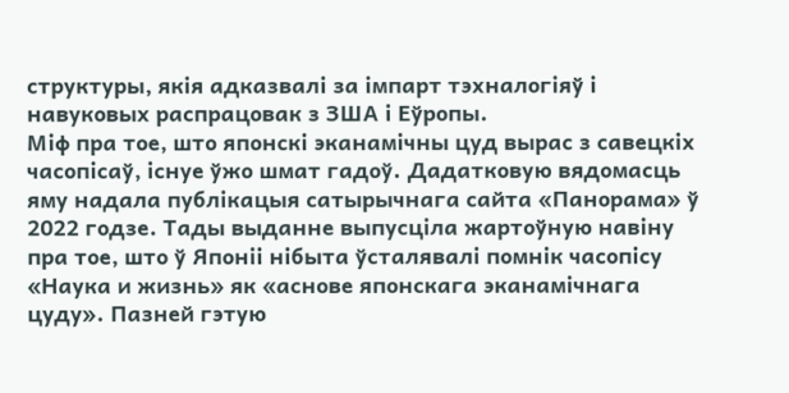структуры, якія адказвалі за імпарт тэхналогіяў і навуковых распрацовак з ЗША і Еўропы.
Міф пра тое, што японскі эканамічны цуд вырас з савецкіх часопісаў, існуе ўжо шмат гадоў. Дадатковую вядомасць яму надала публікацыя сатырычнага сайта «Панорама» ў 2022 годзе. Тады выданне выпусціла жартоўную навіну пра тое, што ў Японіі нібыта ўсталявалі помнік часопісу «Наука и жизнь» як «аснове японскага эканамічнага цуду». Пазней гэтую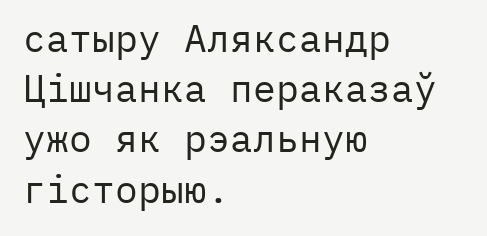сатыру Аляксандр Цішчанка пераказаў ужо як рэальную гісторыю.